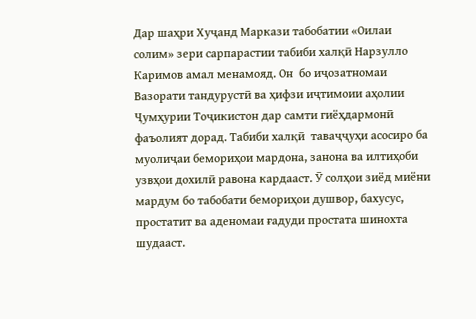Дар шаҳри Хуҷанд Маркази табобатии «Оилаи солим» зери сарпарастии табиби халқӣ Нарзулло Каримов амал менамояд. Он  бо иҷозатномаи Вазорати тандурустӣ ва ҳифзи иҷтимоии аҳолии Ҷумҳурии Тоҷикистон дар самти гиёҳдармонӣ фаъолият дорад. Табиби халқӣ  таваҷҷуҳи асосиро ба муолиҷаи бемориҳои мардона, занона ва илтиҳоби узвҳои дохилӣ равона кардааст. Ӯ солҳои зиёд миёни мардум бо табобати бемориҳои душвор, бахусус, простатит ва аденомаи ғадуди простата шинохта шудааст.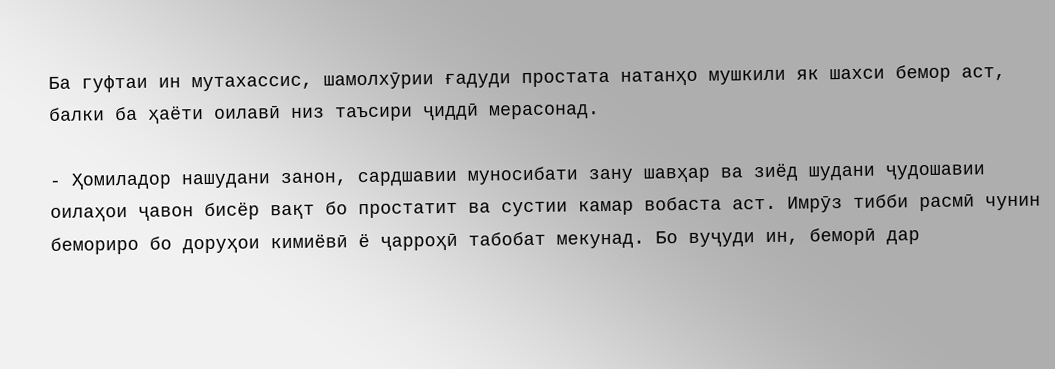Ба гуфтаи ин мутахассис, шамолхӯрии ғадуди простата натанҳо мушкили як шахси бемор аст, балки ба ҳаёти оилавӣ низ таъсири ҷиддӣ мерасонад.

- Ҳомиладор нашудани занон, сардшавии муносибати зану шавҳар ва зиёд шудани ҷудошавии оилаҳои ҷавон бисёр вақт бо простатит ва сустии камар вобаста аст. Имрӯз тибби расмӣ чунин бемориро бо доруҳои кимиёвӣ ё ҷарроҳӣ табобат мекунад. Бо вуҷуди ин, беморӣ дар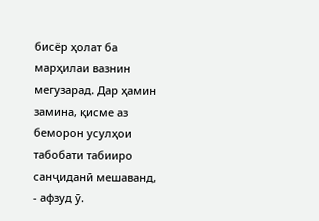бисёр ҳолат ба марҳилаи вазнин мегузарад. Дар ҳамин замина, қисме аз беморон усулҳои табобати табииро санҷиданӣ мешаванд, - афзуд ӯ.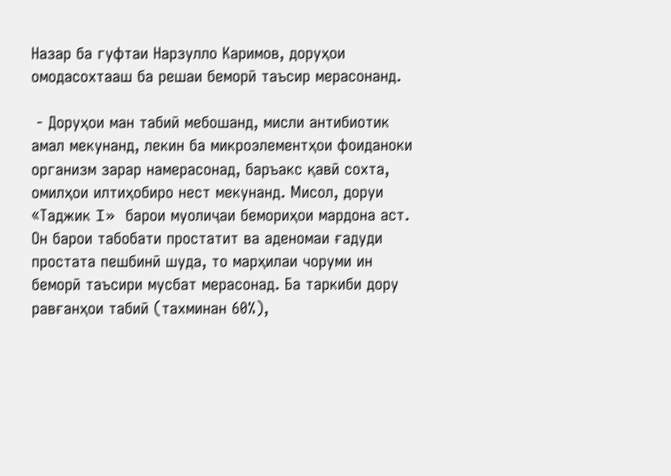Назар ба гуфтаи Нарзулло Каримов, доруҳои омодасохтааш ба решаи беморӣ таъсир мерасонанд.

 - Доруҳои ман табиӣ мебошанд, мисли антибиотик амал мекунанд, лекин ба микроэлементҳои фоиданоки организм зарар намерасонад, баръакс қавӣ сохта, омилҳои илтиҳобиро нест мекунанд. Мисол, доруи «Таджик I» барои муолиҷаи бемориҳои мардона аст. Он барои табобати простатит ва аденомаи ғадуди простата пешбинӣ шуда, то марҳилаи чоруми ин беморӣ таъсири мусбат мерасонад. Ба таркиби дору равғанҳои табиӣ (тахминан 60%),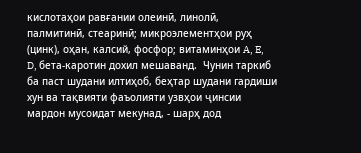кислотаҳои равғании олеинӣ, линолӣ, палмитинӣ, стеаринӣ; микроэлементҳои руҳ (цинк), оҳан, калсий, фосфор; витаминҳои A, E, D, бета-каротин дохил мешаванд.  Чунин таркиб ба паст шудани илтиҳоб, беҳтар шудани гардиши хун ва тақвияти фаъолияти узвҳои ҷинсии мардон мусоидат мекунад, - шарҳ дод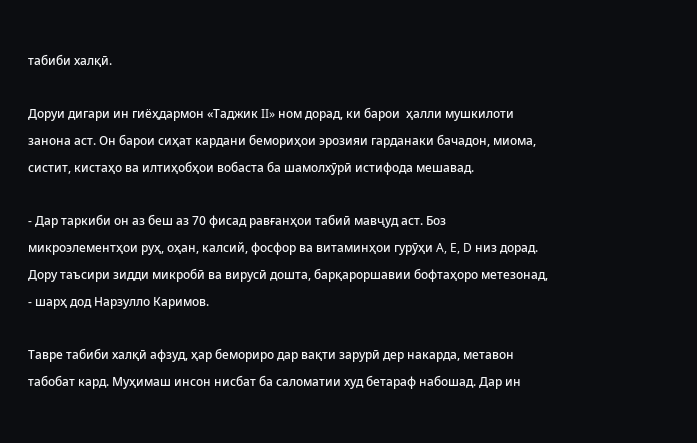табиби халқӣ.

Доруи дигари ин гиёҳдармон «Таджик II» ном дорад, ки барои  ҳалли мушкилоти занона аст. Он барои сиҳат кардани бемориҳои эрозияи гарданаки бачадон, миома, систит, кистаҳо ва илтиҳобҳои вобаста ба шамолхӯрӣ истифода мешавад.

- Дар таркиби он аз беш аз 70 фисад равғанҳои табиӣ мавҷуд аст. Боз микроэлементҳои руҳ, оҳан, калсий, фосфор ва витаминҳои гурӯҳи A, E, D низ дорад. Дору таъсири зидди микробӣ ва вирусӣ дошта, барқароршавии бофтаҳоро метезонад, - шарҳ дод Нарзулло Каримов.

Тавре табиби халқӣ афзуд, ҳар бемориро дар вақти зарурӣ дер накарда, метавон табобат кард. Муҳимаш инсон нисбат ба саломатии худ бетараф набошад. Дар ин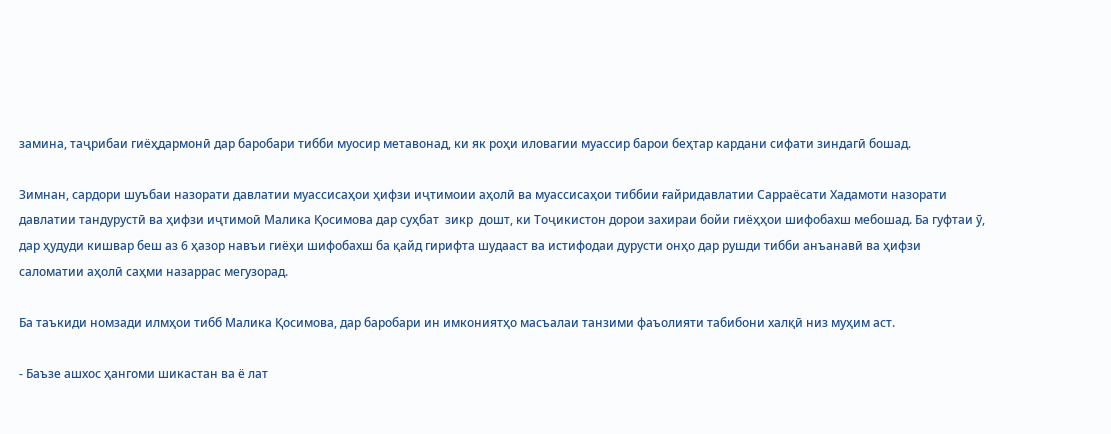замина, таҷрибаи гиёҳдармонӣ дар баробари тибби муосир метавонад, ки як роҳи иловагии муассир барои беҳтар кардани сифати зиндагӣ бошад.

Зимнан, сардори шуъбаи назорати давлатии муассисаҳои ҳифзи иҷтимоии аҳолӣ ва муассисаҳои тиббии ғайридавлатии Сарраёсати Хадамоти назорати давлатии тандурустӣ ва ҳифзи иҷтимоӣ Малика Қосимова дар суҳбат  зикр  дошт, ки Тоҷикистон дорои захираи бойи гиёҳҳои шифобахш мебошад. Ба гуфтаи ӯ, дар ҳудуди кишвар беш аз 6 ҳазор навъи гиёҳи шифобахш ба қайд гирифта шудааст ва истифодаи дурусти онҳо дар рушди тибби анъанавӣ ва ҳифзи саломатии аҳолӣ саҳми назаррас мегузорад.

Ба таъкиди номзади илмҳои тибб Малика Қосимова, дар баробари ин имкониятҳо масъалаи танзими фаъолияти табибони халқӣ низ муҳим аст.

- Баъзе ашхос ҳангоми шикастан ва ё лат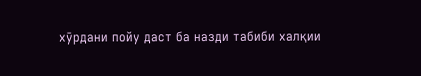хӯрдани пойу даст ба назди табиби халқии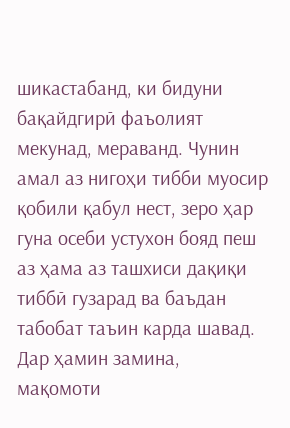шикастабанд, ки бидуни бақайдгирӣ фаъолият мекунад, мераванд. Чунин амал аз нигоҳи тибби муосир қобили қабул нест, зеро ҳар гуна осеби устухон бояд пеш аз ҳама аз ташхиси дақиқи тиббӣ гузарад ва баъдан табобат таъин карда шавад. Дар ҳамин замина, мақомоти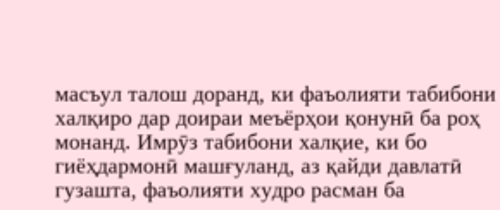масъул талош доранд, ки фаъолияти табибони халқиро дар доираи меъёрҳои қонунӣ ба роҳ монанд. Имрӯз табибони халқие, ки бо гиёҳдармонӣ машғуланд, аз қайди давлатӣ гузашта, фаъолияти худро расман ба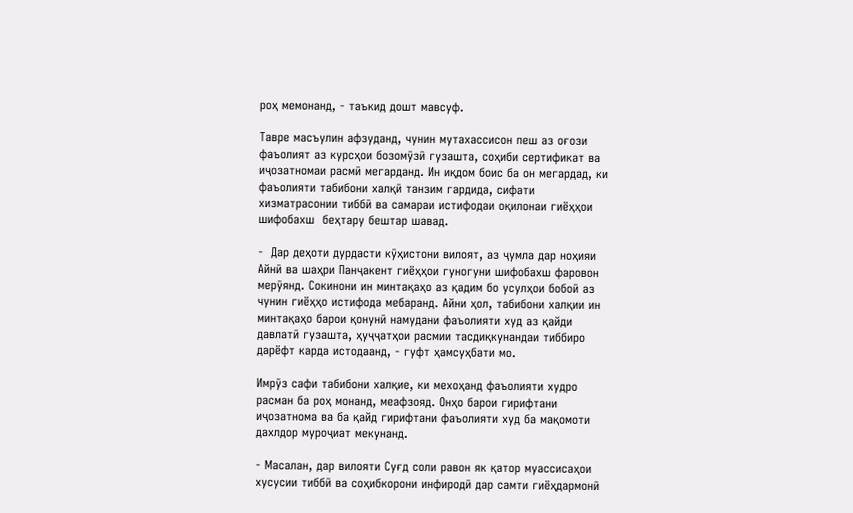роҳ мемонанд, - таъкид дошт мавсуф.

Тавре масъулин афзуданд, чунин мутахассисон пеш аз оғози фаъолият аз курсҳои бозомӯзӣ гузашта, соҳиби сертификат ва иҷозатномаи расмӣ мегарданд. Ин иқдом боис ба он мегардад, ки фаъолияти табибони халқӣ танзим гардида, сифати хизматрасонии тиббӣ ва самараи истифодаи оқилонаи гиёҳҳои шифобахш  беҳтару бештар шавад.

-  Дар деҳоти дурдасти кӯҳистони вилоят, аз ҷумла дар ноҳияи Айнӣ ва шаҳри Панҷакент гиёҳҳои гуногуни шифобахш фаровон мерӯянд. Сокинони ин минтақаҳо аз қадим бо усулҳои бобоӣ аз чунин гиёҳҳо истифода мебаранд. Айни ҳол, табибони халқии ин минтақаҳо барои қонунӣ намудани фаъолияти худ аз қайди давлатӣ гузашта, ҳуҷҷатҳои расмии тасдиқкунандаи тиббиро дарёфт карда истодаанд, - гуфт ҳамсуҳбати мо.

Имрӯз сафи табибони халқие, ки мехоҳанд фаъолияти худро расман ба роҳ монанд, меафзояд. Онҳо барои гирифтани иҷозатнома ва ба қайд гирифтани фаъолияти худ ба мақомоти дахлдор муроҷиат мекунанд.

- Масалан, дар вилояти Суғд соли равон як қатор муассисаҳои хусусии тиббӣ ва соҳибкорони инфиродӣ дар самти гиёҳдармонӣ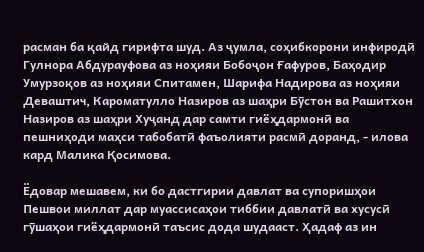расман ба қайд гирифта шуд. Аз ҷумла, соҳибкорони инфиродӣ Гулнора Абдурауфова аз ноҳияи Бобоҷон Ғафуров, Баҳодир Умурзоқов аз ноҳияи Спитамен, Шарифа Надирова аз ноҳияи Деваштич, Кароматулло Назиров аз шаҳри Бӯстон ва Рашитхон Назиров аз шаҳри Хуҷанд дар самти гиёҳдармонӣ ва пешниҳоди маҳси табобатӣ фаъолияти расмӣ доранд, - илова кард Малика Қосимова.

Ёдовар мешавем, ки бо дастгирии давлат ва супоришҳои Пешвои миллат дар муассисаҳои тиббии давлатӣ ва хусусӣ гӯшаҳои гиёҳдармонӣ таъсис дода шудааст. Ҳадаф аз ин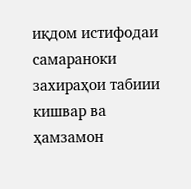иқдом истифодаи самараноки захираҳои табиии кишвар ва ҳамзамон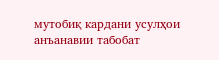мутобиқ кардани усулҳои анъанавии табобат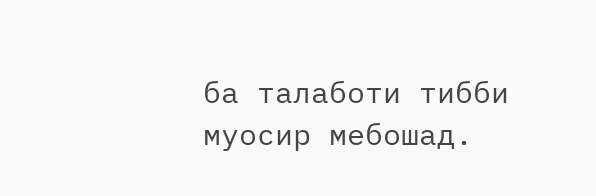ба талаботи тибби муосир мебошад.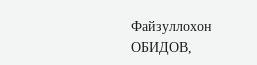Файзуллохон ОБИДОВ,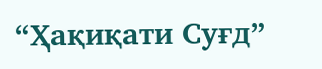“Ҳақиқати Суғд”